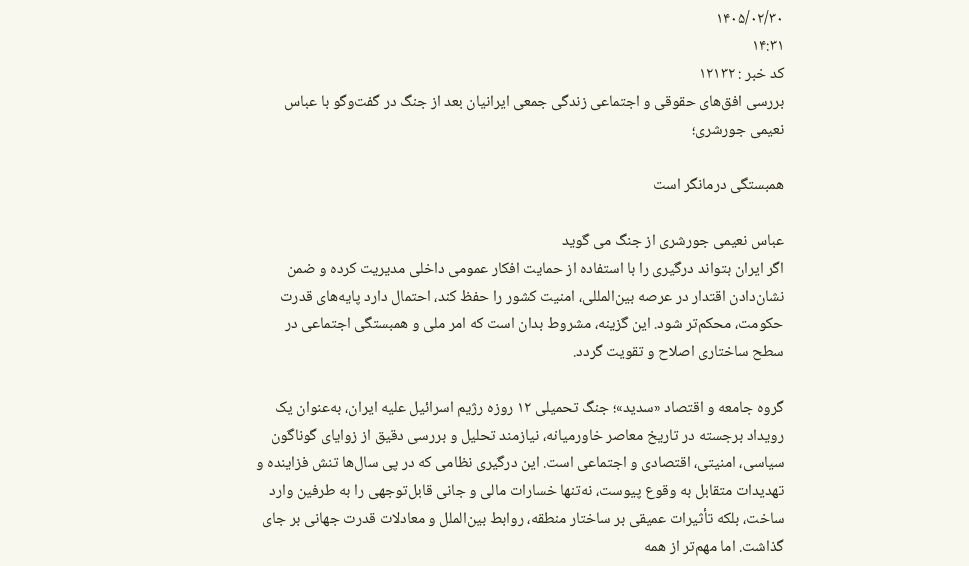۱۴۰۵/۰۲/۳۰
۱۴:۳۱
کد خبر : ۱۲۱۳۲
بررسی افق‌های حقوقی و اجتماعی زندگی جمعی ایرانیان بعد از جنگ در گفت‌وگو با عباس نعیمی جورشری؛

همبستگی درمانگر است

عباس نعیمی جورشری از جنگ می گوید
اگر ایران بتواند درگیری را با استفاده از حمایت افکار عمومی داخلی مدیریت کرده و ضمن نشان‌دادن اقتدار در عرصه بین‌المللی، امنیت کشور را حفظ کند، احتمال دارد پایه‌های قدرت حکومت، محکم‌تر شود. این گزینه، مشروط بدان است که امر ملی و همبستگی اجتماعی در سطح ساختاری اصلاح و تقویت گردد.

گروه جامعه و اقتصاد «سدید»؛ جنگ تحمیلی ۱۲ روزه رژیم اسرائیل علیه ایران، به‌عنوان یک رویداد برجسته در تاریخ معاصر خاورمیانه، نیازمند تحلیل و بررسی دقیق از زوایای گوناگون سیاسی، امنیتی، اقتصادی و اجتماعی است. این درگیری نظامی که در پی سال‌ها تنش فزاینده و تهدیدات متقابل به وقوع پیوست، نه‌تنها خسارات مالی و جانی قابل‌توجهی را به طرفین وارد ساخت، بلکه تأثیرات عمیقی بر ساختار منطقه، روابط بین‌الملل و معادلات قدرت جهانی بر جای گذاشت. اما مهم‌تر از همه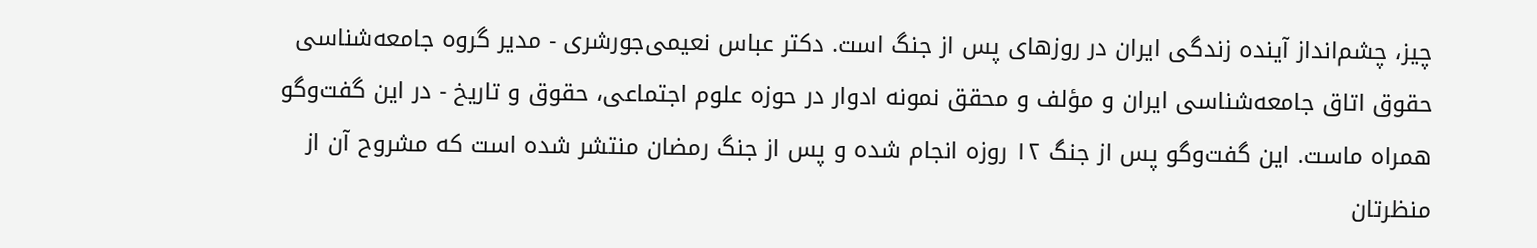چیز، چشم‌انداز آینده زندگی ایران در روزهای پس از جنگ است. دکتر عباس نعیمی‌جورشری - مدیر گروه جامعه‌شناسی حقوق اتاق جامعه‌شناسی ایران و مؤلف و محقق نمونه ادوار در حوزه علوم اجتماعی، حقوق و تاریخ - در این گفت‌وگو همراه ماست. این گفت‌وگو پس از جنگ ۱۲ روزه انجام شده و پس از جنگ رمضان منتشر شده است که مشروح آن از منظرتان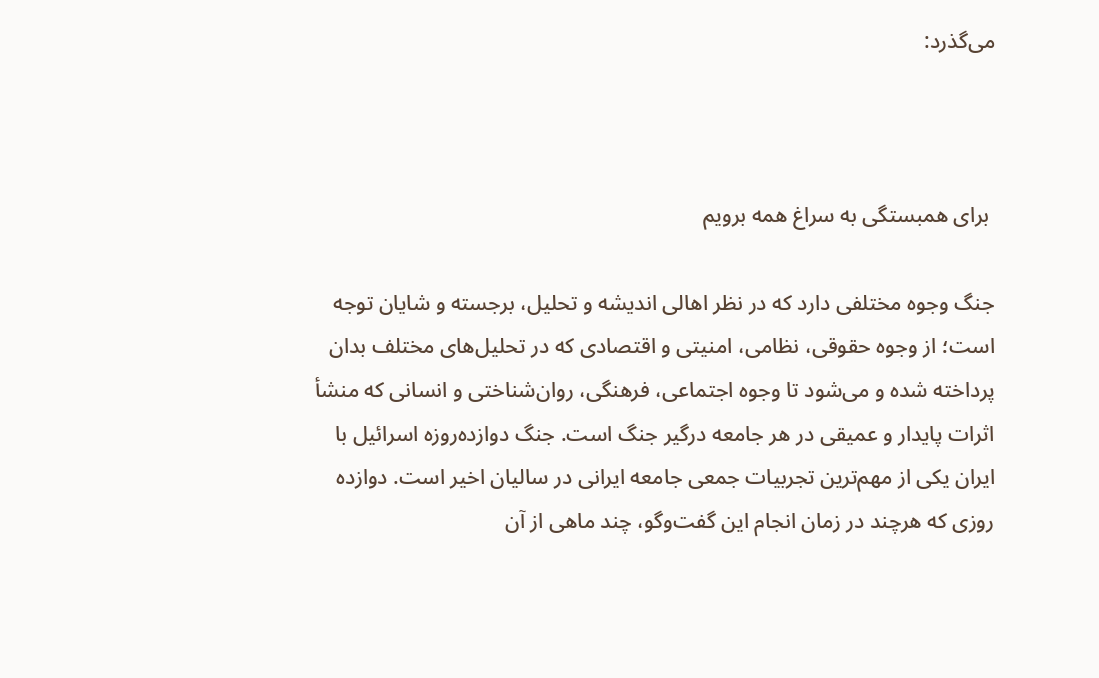می‌گذرد:



 برای همبستگی به سراغ همه برویم

جنگ وجوه مختلفی دارد که در نظر اهالی اندیشه و تحلیل، برجسته و شایان توجه است؛ از وجوه حقوقی، نظامی، امنیتی و اقتصادی که در تحلیل‌های مختلف بدان پرداخته شده و می‌شود تا وجوه اجتماعی، فرهنگی، روان‌شناختی و انسانی که منشأ اثرات پایدار و عمیقی در هر جامعه درگیر جنگ است. جنگ دوازده‌روزه اسرائیل با ایران یکی از مهم‌ترین تجربیات جمعی جامعه ایرانی در سالیان اخیر است. دوازده روزی که هرچند در زمان انجام این گفت‌وگو، چند ماهی از آن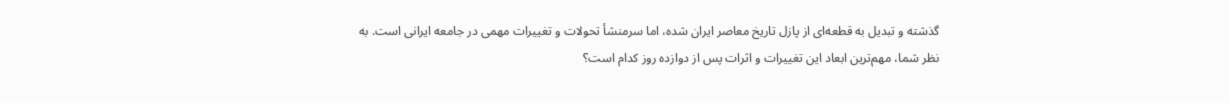گذشته و تبدیل به قطعه‌ای از پازل تاریخ معاصر ایران شده، اما سرمنشأ تحولات و تغییرات مهمی در جامعه ایرانی است. به نظر شما، مهم‌ترین ابعاد این تغییرات و اثرات پس از دوازده روز کدام است؟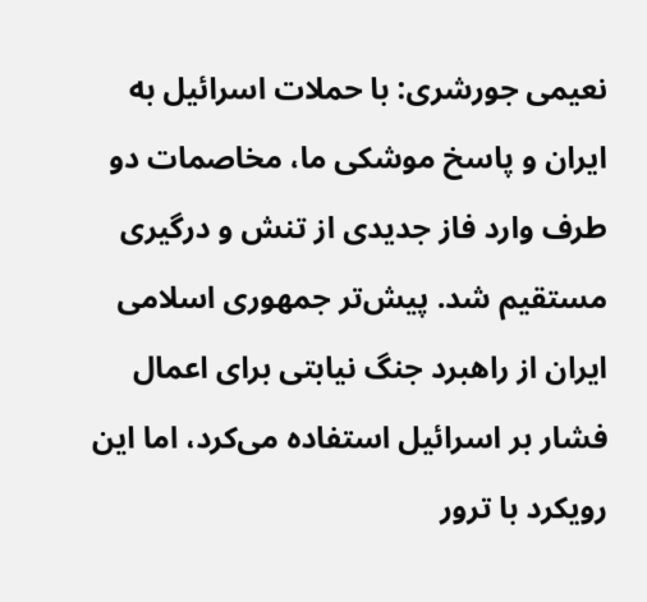نعیمی جورشری: با حملات اسرائیل به ایران و پاسخ موشکی ما، مخاصمات دو طرف وارد فاز جدیدی از تنش و درگیری مستقیم شد. پیش‌تر جمهوری اسلامی ایران از راهبرد جنگ نیابتی برای اعمال فشار بر اسرائیل استفاده می‌کرد، اما این رویکرد با ترور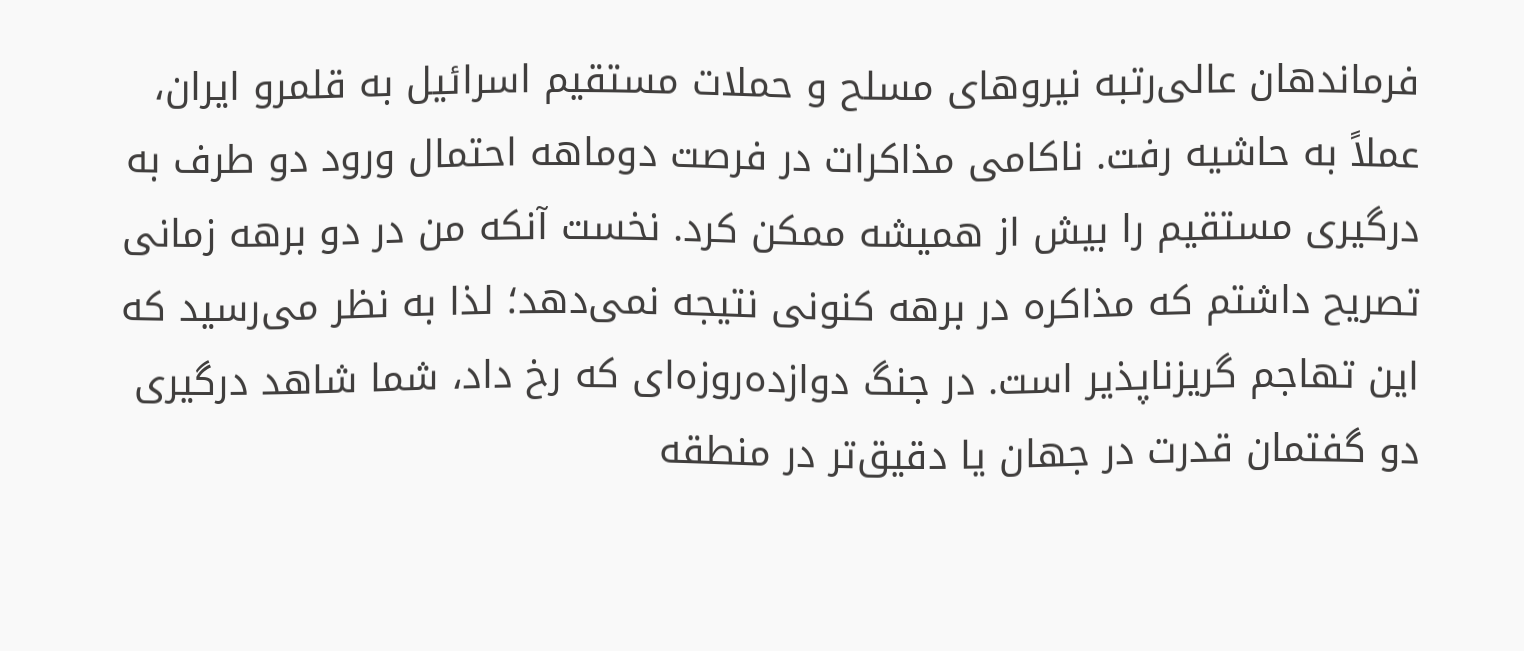فرماندهان عالی‌رتبه نیروهای مسلح و حملات مستقیم اسرائیل به قلمرو ایران، عملاً به حاشیه رفت. ناکامی مذاکرات در فرصت دوماهه احتمال ورود دو طرف به درگیری مستقیم را بیش از همیشه ممکن کرد. نخست آنکه من در دو برهه زمانی تصریح داشتم که مذاکره در برهه کنونی نتیجه نمی‌دهد؛ لذا به نظر می‌رسید که این تهاجم گریزناپذیر است. در جنگ دوازده‌روزه‌ای که رخ داد، شما شاهد درگیری دو گفتمان قدرت در جهان یا دقیق‌تر در منطقه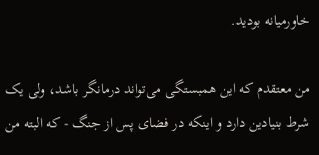خاورمیانه بودید.

من معتقدم که این همبستگی می‌تواند درمانگر باشد، ولی یک شرط بنیادین دارد و اینکه در فضای پس از جنگ - که البته من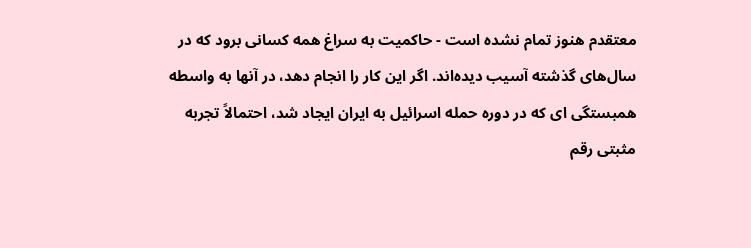معتقدم هنوز تمام نشده است - حاکمیت به سراغ همه کسانی برود که در سال‌های گذشته آسیب دیده‌اند. اگر این کار را انجام دهد، در آنها به واسطه همبستگی ای که در دوره حمله اسرائیل به ایران ایجاد شد، احتمالاً تجربه مثبتی رقم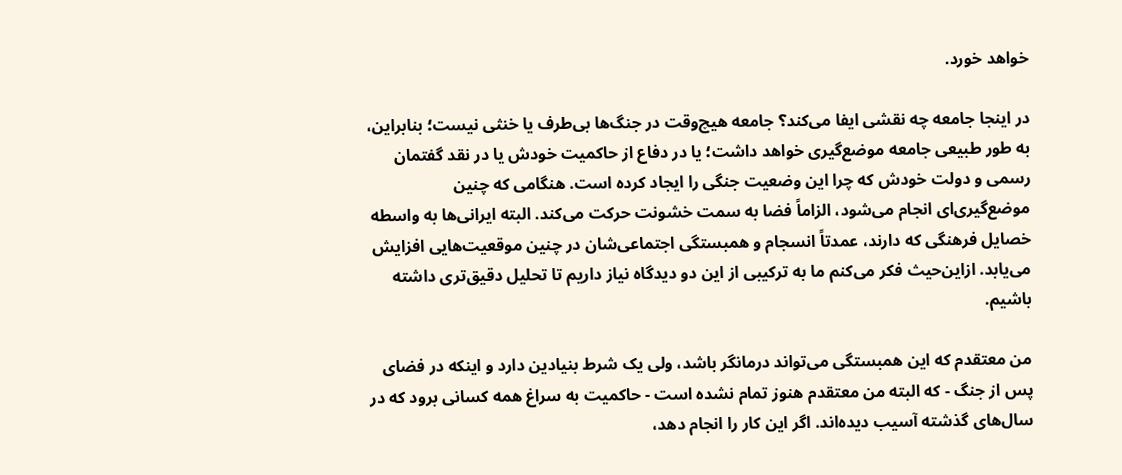خواهد خورد.

در اینجا جامعه چه نقشی ایفا می‌کند؟ جامعه هیچ‌وقت در جنگ‌ها بی‌طرف یا خنثی نیست؛ بنابراین، به طور طبیعی جامعه موضع‌گیری خواهد داشت؛ یا در دفاع از حاکمیت خودش یا در نقد گفتمان رسمی و دولت خودش که چرا این وضعیت جنگی را ایجاد کرده است. هنگامی که چنین موضع‌گیری‌ای انجام می‌شود، الزاماً فضا به سمت خشونت حرکت می‌کند. البته ایرانی‌ها به واسطه خصایل فرهنگی که دارند، عمدتاً انسجام و همبستگی اجتماعی‌شان در چنین موقعیت‌هایی افزایش می‌یابد. ازاین‌حیث فکر می‌کنم ما به ترکیبی از این دو دیدگاه نیاز داریم تا تحلیل دقیق‌تری داشته باشیم.

من معتقدم که این همبستگی می‌تواند درمانگر باشد، ولی یک شرط بنیادین دارد و اینکه در فضای پس از جنگ - که البته من معتقدم هنوز تمام نشده است - حاکمیت به سراغ همه کسانی برود که در سال‌های گذشته آسیب دیده‌اند. اگر این کار را انجام دهد،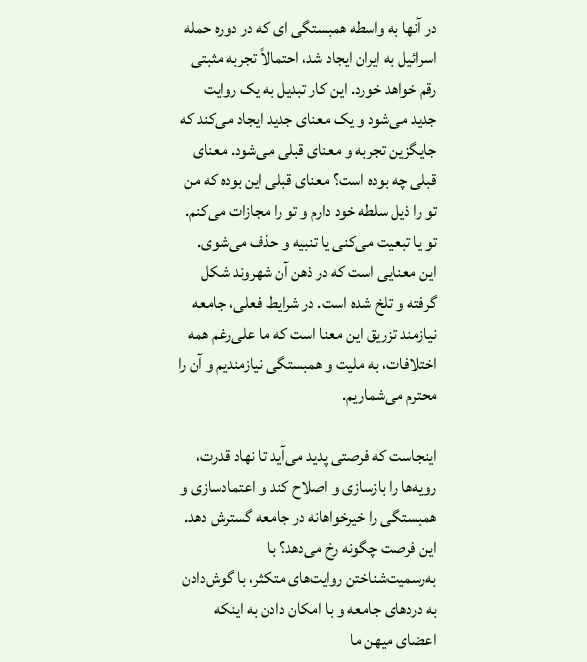در آنها به واسطه همبستگی ای که در دوره حمله اسرائیل به ایران ایجاد شد، احتمالاً تجربه مثبتی رقم خواهد خورد. این کار تبدیل به یک روایت جدید می‌شود و یک معنای جدید ایجاد می‌کند که جایگزین تجربه و معنای قبلی می‌شود. معنای قبلی چه بوده است؟ معنای قبلی این بوده که من تو را ذیل سلطه خود دارم و تو را مجازات می‌کنم. تو یا تبعیت می‌کنی یا تنبیه و حذف می‌شوی. این معنایی است که در ذهن آن شهروند شکل گرفته و تلخ شده است. در شرایط فعلی، جامعه نیازمند تزریق این معنا است که ما علی‌رغم همه اختلافات، به ملیت و همبستگی نیازمندیم و آن را محترم می‌شماریم.

اینجاست که فرصتی پدید می‌آید تا نهاد قدرت، رویه‌ها را بازسازی و اصلاح کند و اعتمادسازی و همبستگی را خیرخواهانه در جامعه گسترش دهد. این فرصت چگونه رخ می‌دهد؟ با به‌رسمیت‌شناختن روایت‌های متکثر، با گوش‌دادن به دردهای جامعه و با امکان دادن به اینکه اعضای میهن ما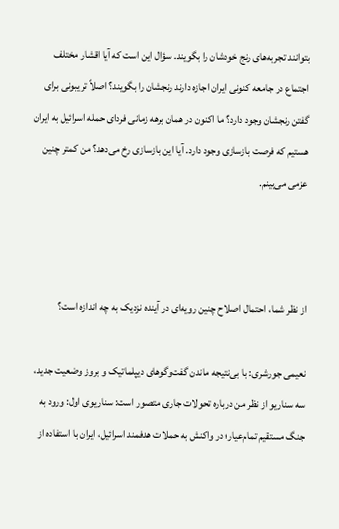بتوانند تجربه‌های رنج خودشان را بگویند. سؤال این است که آیا اقشار مختلف اجتماع در جامعه کنونی ایران اجازه دارند رنجشان را بگویند؟ اصلاً تریبونی برای گفتن رنجشان وجود دارد؟ ما اکنون در همان برهه زمانی فردای حمله اسرائیل به ایران هستیم که فرصت بازسازی وجود دارد. آیا این بازسازی رخ می‌دهد؟ من کمتر چنین عزمی می‌بینم.



از نظر شما، احتمال اصلاح چنین رویه‌ای در آینده نزدیک به چه اندازه است؟

نعیمی جورشری: با بی‌نتیجه ماندن گفت‌وگوهای دیپلماتیک و بروز وضعیت جدید، سه سناریو از نظر من درباره تحولات جاری متصور است: سناریوی اول: ورود به جنگ مستقیم تمام‌عیار؛ در واکنش به حملات هدفمند اسرائیل، ایران با استفاده از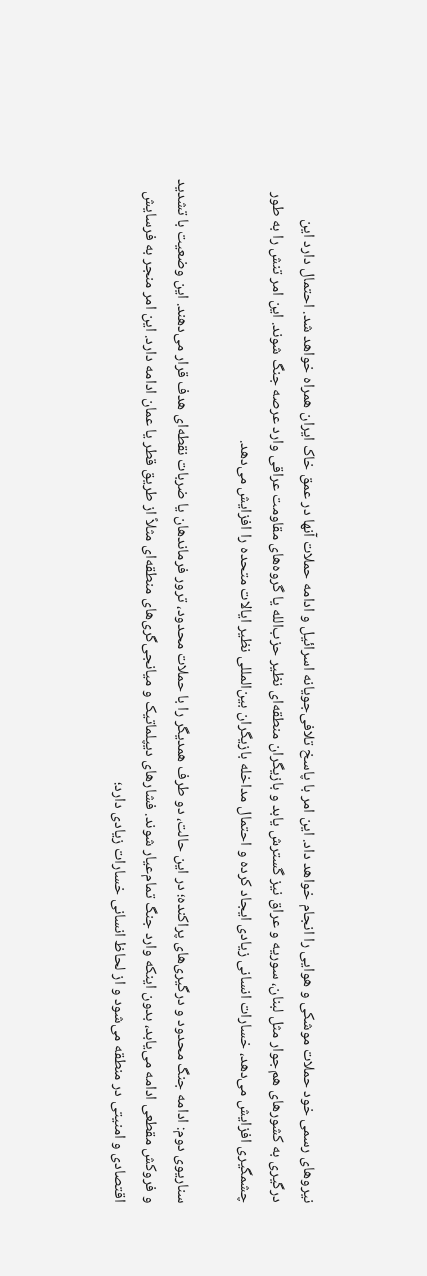نیروهای رسمی خود حملات موشکی و هوایی را انجام خواهد داد. این امر با پاسخ تلافی‌جویانه اسرائیل و ادامه حملات آنها در عمق خاک ایران همراه خواهد شد. احتمال دارد این درگیری به کشورهای هم‌جوار مثل لبنان، سوریه و عراق نیز گسترش یابد و بازیگران منطقه‌ای نظیر حزب‌الله یا گروه‌های مقاومت عراقی وارد عرصه جنگ شوند. این امر تنش را به طور چشمگیری افزایش می‌دهد، خسارات انسانی زیادی ایجاد کرده و احتمال مداخله بازیگران بین‌المللی نظیر ایالات متحده را افزایش می‌دهد.

سناریوی دوم: ادامه جنگ محدود و درگیری‌های پراکنده؛ در این حالت، دو طرف همدیگر را با حملات محدود، ترور فرماندهان یا ضربات نقطه‌ای هدف قرار می‌دهند. این وضعیت با تشدید و فروکش مقطعی ادامه می‌یابد، بدون اینکه وارد جنگ تمام‌عیار شوند. فشارهای دیپلماتیک و میانجی‌گری‌های منطقه‌ای مثلاً از طریق قطر یا عمان ادامه دارد. این امر منجر به فرسایش اقتصادی و امنیتی در منطقه می‌شود و از لحاظ انسانی خسارات زیادی دارد؛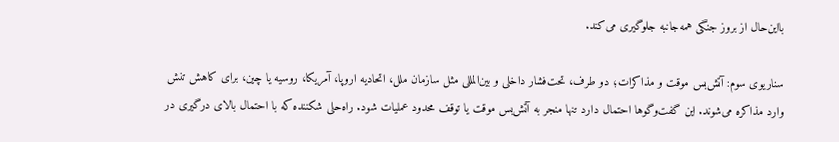بااین‌حال از بروز جنگی همه‌جانبه جلوگیری می‌کند.

سناریوی سوم: آتش‌بس موقت و مذاکرات؛ دو طرف، تحت‌فشار داخلی و بین‌المللی مثل سازمان ملل، اتحادیه اروپا، آمریکا، روسیه یا چین، برای کاهش تنش وارد مذاکره می‌شوند. این گفت‌وگوها احتمال دارد تنها منجر به آتش‌بس موقت یا توقف محدود عملیات شود. راه‌حلی شکننده که با احتمال بالای درگیری در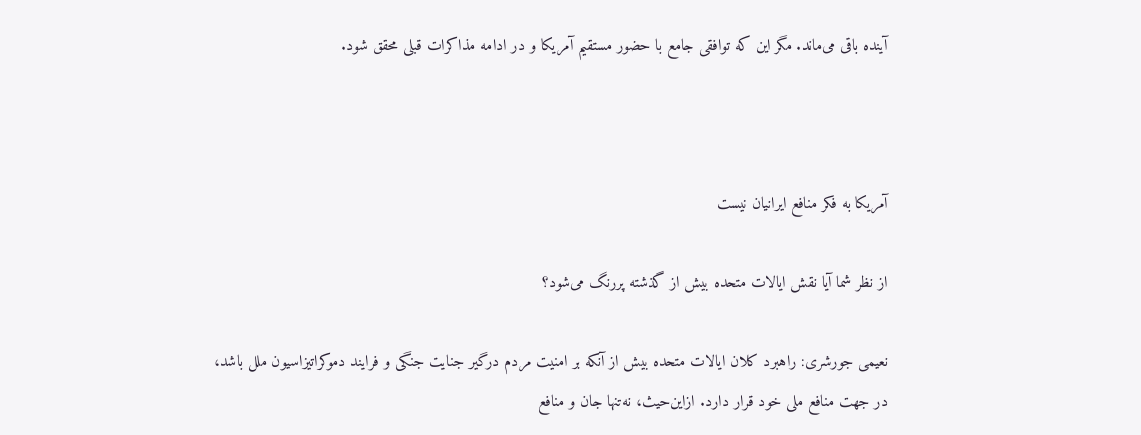آینده باقی می‌ماند. مگر این که توافقی جامع با حضور مستقیم آمریکا و در ادامه مذاکرات قبلی محقق شود.



آمریکا به فکر منافع ایرانیان نیست

از نظر شما آیا نقش ایالات متحده بیش از گذشته پررنگ می‌شود؟

نعیمی جورشری: راهبرد کلان ایالات متحده بیش از آنکه بر امنیت مردم درگیر جنایت جنگی و فرایند دموکراتیزاسیون ملل باشد، در جهت منافع ملی خود قرار دارد. ازاین‌حیث، نه‌تنها جان و منافع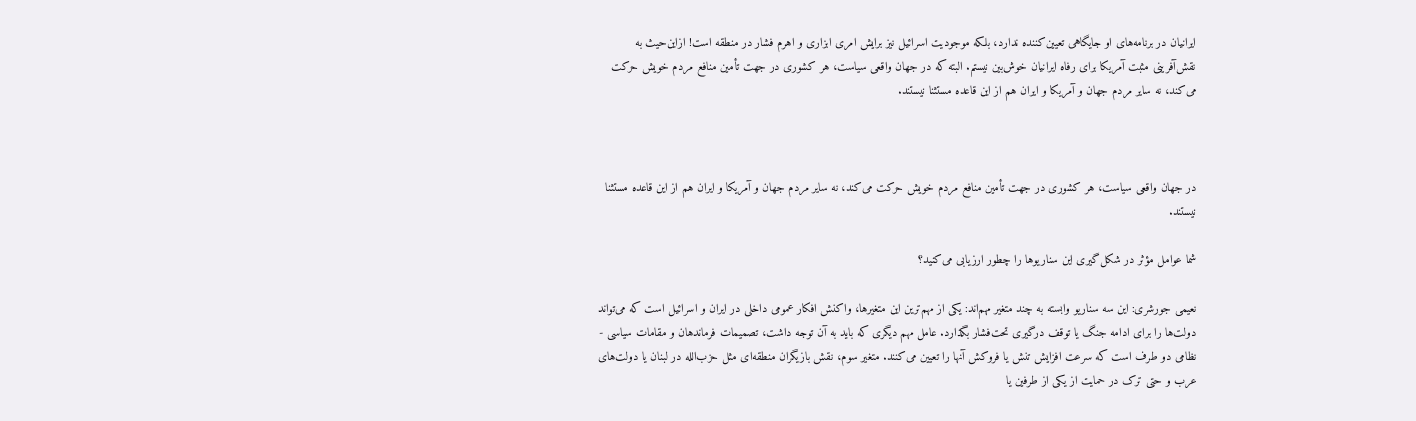ایرانیان در برنامه‌های او جایگاهی تعیین‌کننده ندارد، بلکه موجودیت اسرائیل نیز برایش امری ابزاری و اهرم فشار در منطقه است! ازاین‌حیث به نقش‌آفرینی مثبت آمریکا برای رفاه ایرانیان خوش‌بین نیستم. البته که در جهان واقعی سیاست، هر کشوری در جهت تأمین منافع مردم خویش حرکت می‌کند، نه سایر مردم جهان و آمریکا و ایران هم از این قاعده مستثنا نیستند.



در جهان واقعی سیاست، هر کشوری در جهت تأمین منافع مردم خویش حرکت می‌کند، نه سایر مردم جهان و آمریکا و ایران هم از این قاعده مستثنا نیستند.

شما عوامل مؤثر در شکل‌گیری این سناریوها را چطور ارزیابی می‌کنید؟

نعیمی جورشری: این سه سناریو وابسته به چند متغیر مهم‌اند: یکی از مهم‌ترین این متغیرها، واکنش افکار عمومی داخلی در ایران و اسرائیل است که می‌تواند دولت‌ها را برای ادامه جنگ یا توقف درگیری تحت‌فشار بگذارد. عامل مهم دیگری که باید به آن توجه داشت، تصمیمات فرماندهان و مقامات سیاسی - نظامی دو طرف است که سرعت افزایش تنش یا فروکش آنها را تعیین می‌کنند. متغیر سوم، نقش بازیگران منطقه‌ای مثل حزب‌الله در لبنان یا دولت‌های عرب و حتی ترک در حمایت از یکی از طرفین یا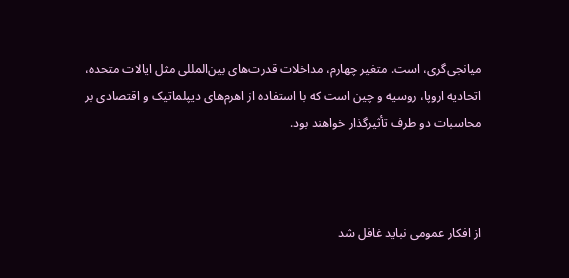میانجی‌گری، است. متغیر چهارم، مداخلات قدرت‌های بین‌المللی مثل ایالات متحده، اتحادیه اروپا، روسیه و چین است که با استفاده از اهرم‌های دیپلماتیک و اقتصادی بر محاسبات دو طرف تأثیرگذار خواهند بود.



از افکار عمومی نباید غافل شد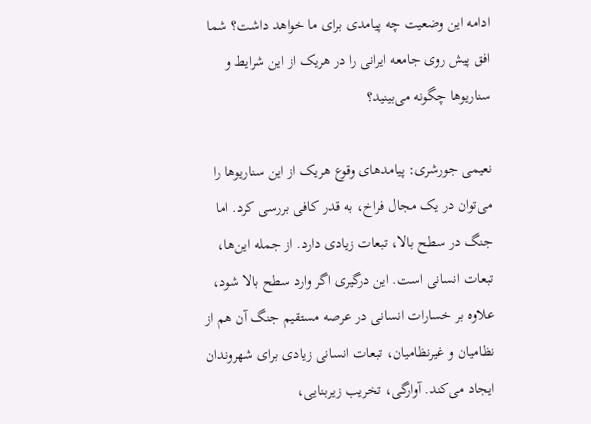ادامه این وضعیت چه پیامدی برای ما خواهد داشت؟ شما افق پیش روی جامعه ایرانی را در هریک از این شرایط و سناریوها چگونه می‌بینید؟

نعیمی جورشری: پیامدهای وقوع هریک از این سناریوها را می‌توان در یک مجال فراخ، به قدر کافی بررسی کرد. اما جنگ در سطح بالا، تبعات زیادی دارد. از جمله این‌ها، تبعات انسانی است. این درگیری اگر وارد سطح بالا شود، علاوه بر خسارات انسانی در عرصه مستقیم جنگ آن هم از نظامیان و غیرنظامیان، تبعات انسانی زیادی برای شهروندان ایجاد می‌کند. آوارگی، تخریب زیربنایی،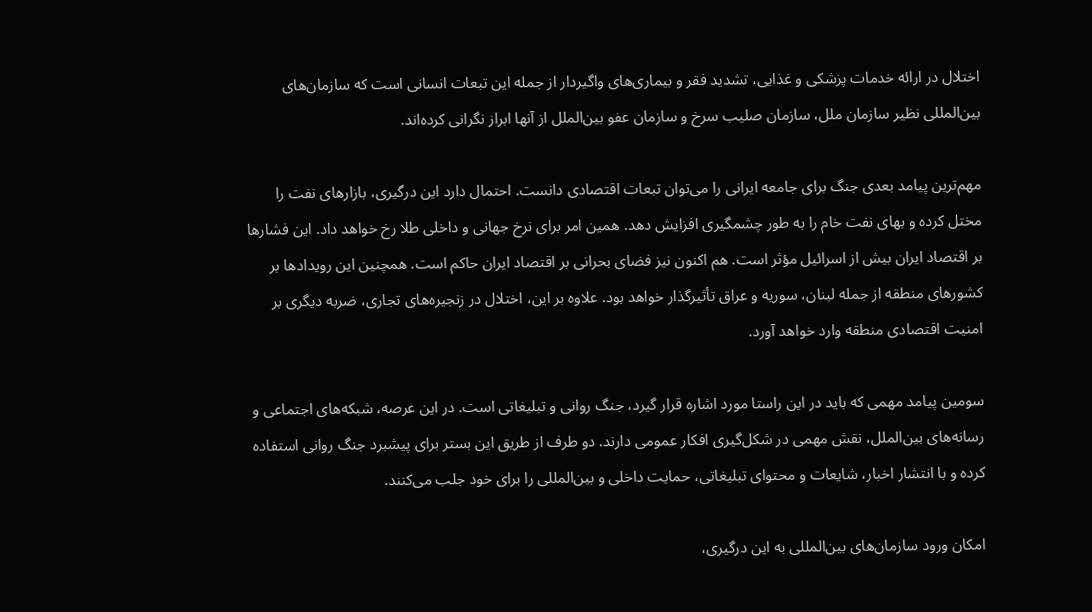اختلال در ارائه خدمات پزشکی و غذایی، تشدید فقر و بیماری‌های واگیردار از جمله این تبعات انسانی است که سازمان‌های بین‌المللی نظیر سازمان ملل، سازمان صلیب سرخ و سازمان عفو بین‌الملل از آنها ابراز نگرانی کرده‌اند.

مهم‌ترین پیامد بعدی جنگ برای جامعه ایرانی را می‌توان تبعات اقتصادی دانست. احتمال دارد این درگیری، بازارهای نفت را مختل کرده و بهای نفت خام را به طور چشمگیری افزایش دهد. همین امر برای نرخ جهانی و داخلی طلا رخ خواهد داد. این فشارها بر اقتصاد ایران بیش از اسرائیل مؤثر است. هم اکنون نیز فضای بحرانی بر اقتصاد ایران حاکم است. همچنین این رویدادها بر کشورهای منطقه از جمله لبنان، سوریه و عراق تأثیرگذار خواهد بود. علاوه بر این، اختلال در زنجیره‌های تجاری، ضربه دیگری بر امنیت اقتصادی منطقه وارد خواهد آورد.

سومین پیامد مهمی که باید در این راستا مورد اشاره قرار گیرد، جنگ روانی و تبلیغاتی است. در این عرصه، شبکه‌های اجتماعی و رسانه‌های بین‌الملل، نقش مهمی در شکل‌گیری افکار عمومی دارند. دو طرف از طریق این بستر برای پیشبرد جنگ روانی استفاده کرده و با انتشار اخبار، شایعات و محتوای تبلیغاتی، حمایت داخلی و بین‌المللی را برای خود جلب می‌کنند.

امکان ورود سازمان‌های بین‌المللی به این درگیری،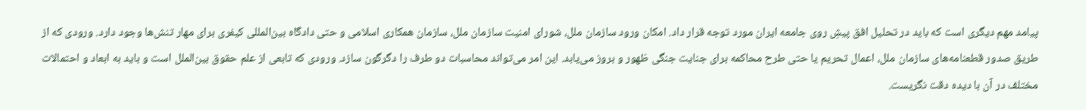پیامد مهم دیگری است که باید در تحلیل افق پیشِ روی جامعه ایران مورد توجه قرار داد. امکان ورود سازمان ملل، شورای امنیت سازمان ملل، سازمان همکاری اسلامی و حتی دادگاه بین‌المللی کیفری برای مهار تنش‌ها وجود دارد. ورودی که از طریق صدور قطعنامه‌های سازمان ملل، اعمال تحریم یا حتی طرح محاکمه برای جنایت جنگی ظهور و بروز می‌یابد. این امر می‌تواند محاسبات دو طرف را دگرگون سازد. ورودی که تابعی از علم حقوق بین‌الملل است و باید به ابعاد و احتمالات مختلف در آن با دیده دقت نگریست.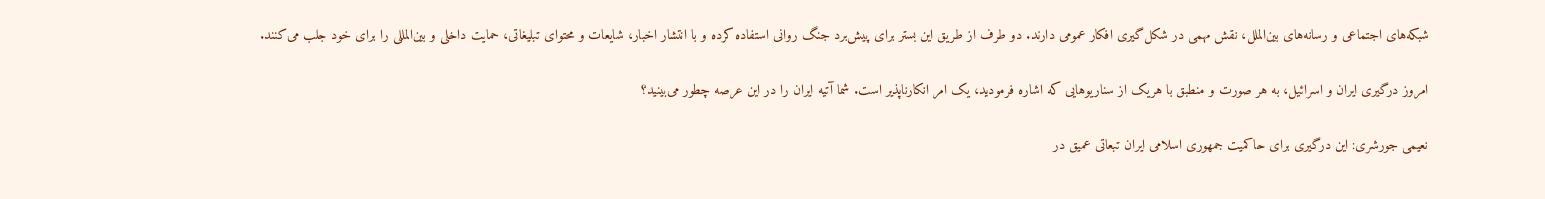شبکه‌های اجتماعی و رسانه‌های بین‌الملل، نقش مهمی در شکل‌گیری افکار عمومی دارند. دو طرف از طریق این بستر برای پیش‌برد جنگ روانی استفاده کرده و با انتشار اخبار، شایعات و محتوای تبلیغاتی، حمایت داخلی و بین‌المللی را برای خود جلب می‌کنند.

امروز درگیری ایران و اسرائیل، به هر صورت و منطبق با هریک از سناریوهایی که اشاره فرمودید، یک امر انکارناپذیر است. شما آتیه ایران را در این عرصه چطور می‌بینید؟

نعیمی جورشری: این درگیری برای حاکمیت جمهوری اسلامی ایران تبعاتی عمیق در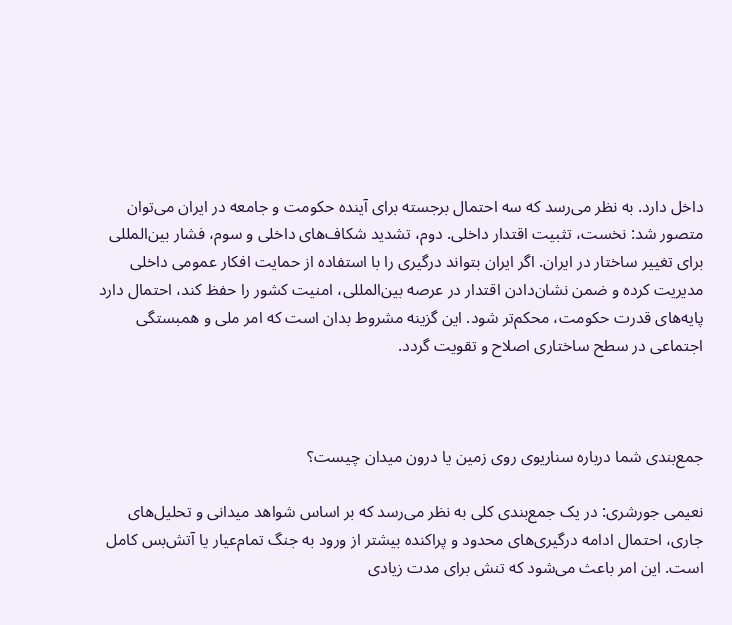داخل دارد. به نظر می‌رسد که سه احتمال برجسته برای آینده حکومت و جامعه در ایران می‌توان متصور شد: نخست، تثبیت اقتدار داخلی. دوم، تشدید شکاف‌های داخلی و سوم، فشار بین‌المللی برای تغییر ساختار در ایران. اگر ایران بتواند درگیری را با استفاده از حمایت افکار عمومی داخلی مدیریت کرده و ضمن نشان‌دادن اقتدار در عرصه بین‌المللی، امنیت کشور را حفظ کند، احتمال دارد پایه‌های قدرت حکومت، محکم‌تر شود. این گزینه مشروط بدان است که امر ملی و همبستگی اجتماعی در سطح ساختاری اصلاح و تقویت گردد.



جمع‌بندی شما درباره سناریوی روی زمین یا درون میدان چیست؟

نعیمی جورشری: در یک جمع‌بندی کلی به نظر می‌رسد که بر اساس شواهد میدانی و تحلیل‌های جاری، احتمال ادامه درگیری‌های محدود و پراکنده بیشتر از ورود به جنگ تمام‌عیار یا آتش‌بس کامل است. این امر باعث می‌شود که تنش برای مدت زیادی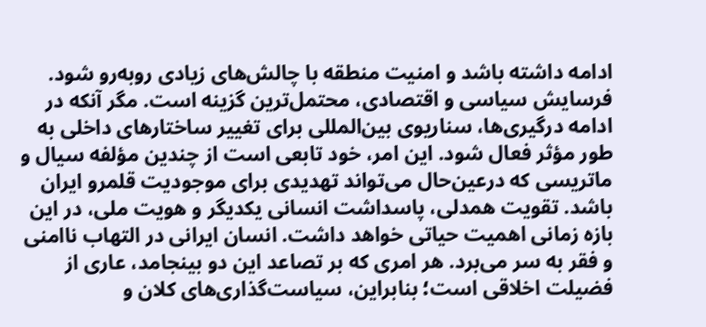ادامه داشته باشد و امنیت منطقه با چالش‌های زیادی روبه‌رو شود. فرسایش سیاسی و اقتصادی، محتمل‌ترین گزینه است. مگر آنکه در ادامه درگیری‌ها، سناریوی بین‌المللی برای تغییر ساختارهای داخلی به طور مؤثر فعال شود. این امر، خود تابعی است از چندین مؤلفه سیال و ماتریسی که درعین‌حال می‌تواند تهدیدی برای موجودیت قلمرو ایران باشد. تقویت همدلی، پاسداشت انسانی یکدیگر و هویت ملی، در این بازه زمانی اهمیت حیاتی خواهد داشت. انسان ایرانی در التهاب ناامنی و فقر به سر می‌برد. هر امری که بر تصاعد این دو بینجامد، عاری از فضیلت اخلاقی است؛ بنابراین، سیاست‌گذاری‌های کلان و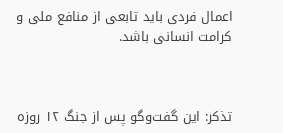اعمال فردی باید تابعی از منافع ملی و کرامت انسانی باشد.



تذکر: این گفت‌وگو پس از جنگ ۱۲ روزه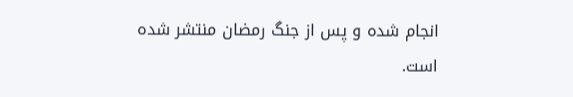انجام شده و پس از جنگ رمضان منتشر شده است.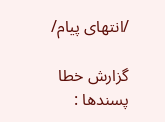/انتهای پیام/

گزارش خطا پسندها :